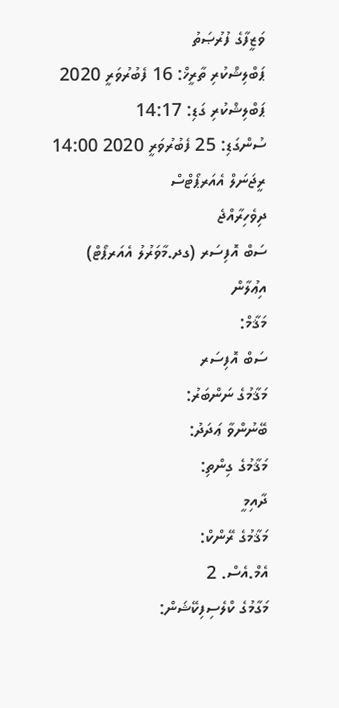ވަޒީފާގެ ފުރުޞަތު
ޕަބްލިޝްކުރި ތާރީޚް: 16 ފެބުރުވަރީ 2020
ޕަބްލިޝްކުރި ގަޑި: 14:17
ސުންގަޑި: 25 ފެބުރުވަރީ 2020 14:00
ރީޖަނަލް އެއަރޕޯޓްސް
ދިވެހިރާއްޖެ
ސަބް އޮފިސަރ (ގދ.މާވަރުލު އެއަރޕޯޓް)
އިޢުލާން
މަޤާމް:
ސަބް އޮފިސަރ
މަޤާމުގެ ނަންބަރު:
ބޭނުންވާ ޢަދަދު:
މަޤާމުގެ ގިންތި:
ދާއިމީ
މަޤާމުގެ ރޭންކް:
އެމް.އެސް. 2
މަގާމުގެ ކްލެސިފިކޭޝަން: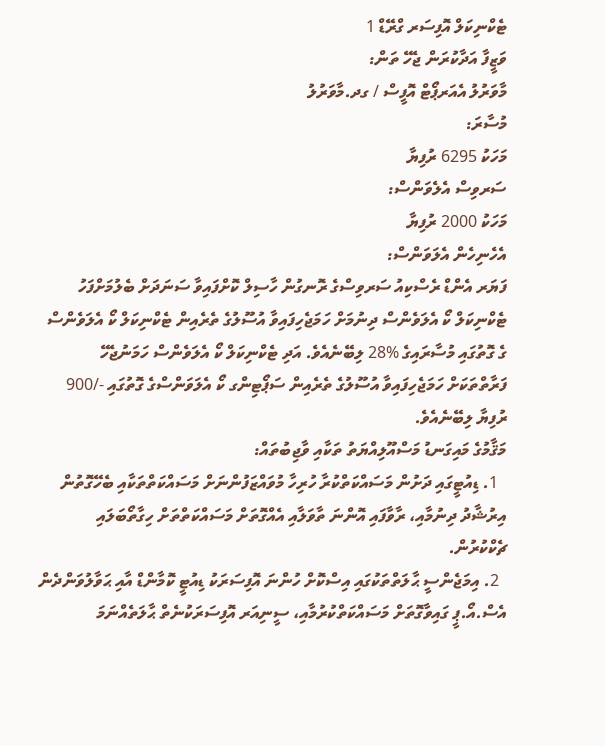ޓެކްނިކަލް އޮފިސަރ ގްރޭޑް 1
ވަޒީފާ އަދާކުރަން ޖެހޭ ތަން:
މާވަރުލު އެއަރޕޯޓް އޮފީސް / ގދ.މާވަރުލު
މުސާރަ:
މަހަކު 6295 ރުފިޔާ
ސަރވިސް އެލެވަންސް:
މަހަކު 2000 ރުފިޔާ
އެހެނިހެން އެލަވަންސް:
ފަޔަރ އެންޑް ރެސްކިއު ސަރވިސްގެ ރޮނގުން ހާސިލް ކޮށްފައިވާ ސަނަދަށް ބެލުމަށްފަހު ޓެކްނިކަލް ކޯ އެލަވެންސް ދިނުމަށް ހަމަޖެހިފައިވާ އުސޫލުގެ ތެރެއިން ޓެކްނިކަލް ކޯ އެލަވެންސް ގެ ގޮތުގައި މުސާރައިގެ %28 ލިބޭނެއެވެ. އަދި ޓެކްނިކަލް ކޯ އެލަވެންސް ހަމަނުޖެހޭ ފަރާތްތަކަށް ހަމަޖެހިފައިވާ އުސޫލުގެ ތެރެއިން ސަޕޯޓިންގ ކޯ އެލަވަންސްގެ ގޮތުގައި -/900 ރުފިޔާ ލިބޭނެއެވެ.
މަޤާމުގެ މައިގަނޑު މަސްއޫލިއްޔަތު ތަކާއި ވާޖިބުތައް:
  1. ޑިއުޓީގައި ދަށުން މަސައްކަތްކުރާ ހުރިހާ މުވައްޒަފުންނަށް މަސައްކަތްތަކާއި ބެހޭގޮތުން އިރުޝާދު ދިނުމާއި، ރާވާފައި އޮންނަ ތާވަލާއި އެއްގޮތަށް މަސައްކަތްތަށް ހިގާތޯބަލައި ޗެކްކުރުން.
  2. އިމަޖެންސީ ޙާލަތްތަކުގައި އިސްކޮށް ހުންނަ އޮފިސަރަކު ޑިއުޓީ ކޮމާންޑް އާއި ޙަވާލުވަންދެން އެސް.އޯ.ޕީ ގައިވާގޮތަށް މަސައްކަތްކުރުމާއި، ސީނިއަރ އޮފިސަރަކުނެތް ޙާލަތެއްނަމަ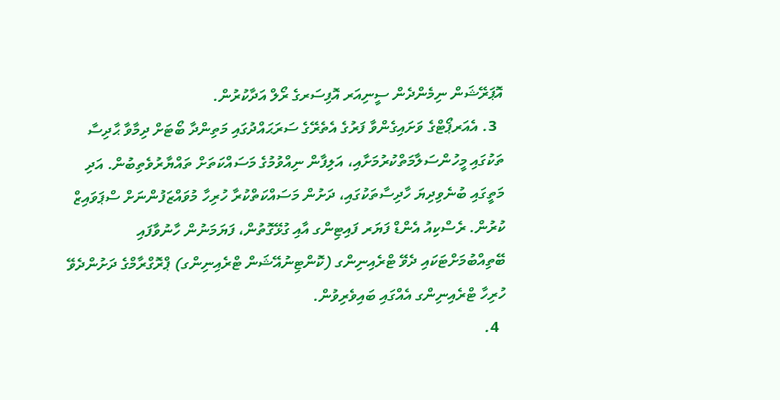އޮޕަރޭޝަން ނިމެންދެން ސީނިއަރ އޮފިސަރގެ ރޯލް އަދާކުރުން.
  3. އެއަރޕޯޓްގެ ވަށައިގެންވާ ފަރުގެ އެތެރޭގެ ސަރަޙައްދުގައި މަތިންދާ ބޯޓަށް ދިމާވާ ޙާދިސާ ތަކުގައި މީހުންސަލާމަތްކުރުމަށާއި، އަލިފާން ނިއްވުމުގެ މަސައްކަތަށް ތައްޔާރުވެތިބުން. އަދި މަތީގައި ބުނެވިދިޔަ ހާދިސާތަކުގައި، ދަށުން މަސައްކަތްކުރާ ހުރިހާ މުވައްޒަފުންނަށް ސްޕަވައިޒް ކުރުން. ރެސްކިއު އެންޑް ފަޔަރ ފައިޓިންގ އާއި ގުޅޭގޮތުން، ފަޔަމަނުން ހާނުވާފައި ބޭތިއްބުމަށްޓަކައި ދެވޭ ޓްރެއިނިންގ (ކޮންޓިނުއޭޝަން ޓްރެއިނިންގ) ޕްރޮގްރާމްގެ ދަށުންދެވޭ ހުރިހާ ޓްރެއިނިންގ އެއްގައި ބައިވެރިވުން.
  4.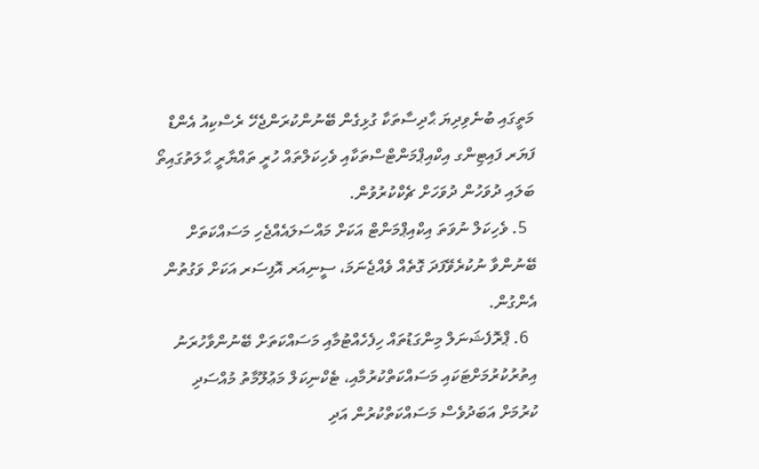މަތީގައި ބުނެވިދިޔަ ޙާދިސާތަކާ ގުޅިގެން ބޭނުންކުރަންޖެހޭ ރެސްކިއު އެންޑް ފަޔަރ ފައިޓިންގ އިކްއިޕްމަންޓްސްތަކާއި ވެހިކަލްތައް ހުރީ ތައްޔާރީ ޙާލަތުގައިތޯ ބަލައި ދުވަހުން ދުވަހަށް ޗެކްކުރުވުން.
  5. ވެހިކަލް ނުވަތަ އިކްއިޕްމަންޓް އަކަށް މައްސަލައެއްޖެހި މަސައްކަތަށް ބޭނުންވާ ނުކުރެވޭފަދަ ގޮތެއް ވެއްޖެނަމަ، ސީނިއަރ އޮފިސަރ އަކަށް ވަގުތުން އެންގުން.
  6. ޕްރޮފެޝަނަލް މިންގަޑުތައް ހިފެހެއްޓުމާއި މަސައްކަތަށް ބޭނުންވާހުރަނު އިތުރުކުރުމަށްޓަކައި މަސައްކަތްކުރުމާއި، ޓެކްނިކަލް މަޢުލޫމާތު މުއްސަދި ކުރުމަށް އަބަދުވެސް މަސައްކަތްކުރުން އަދި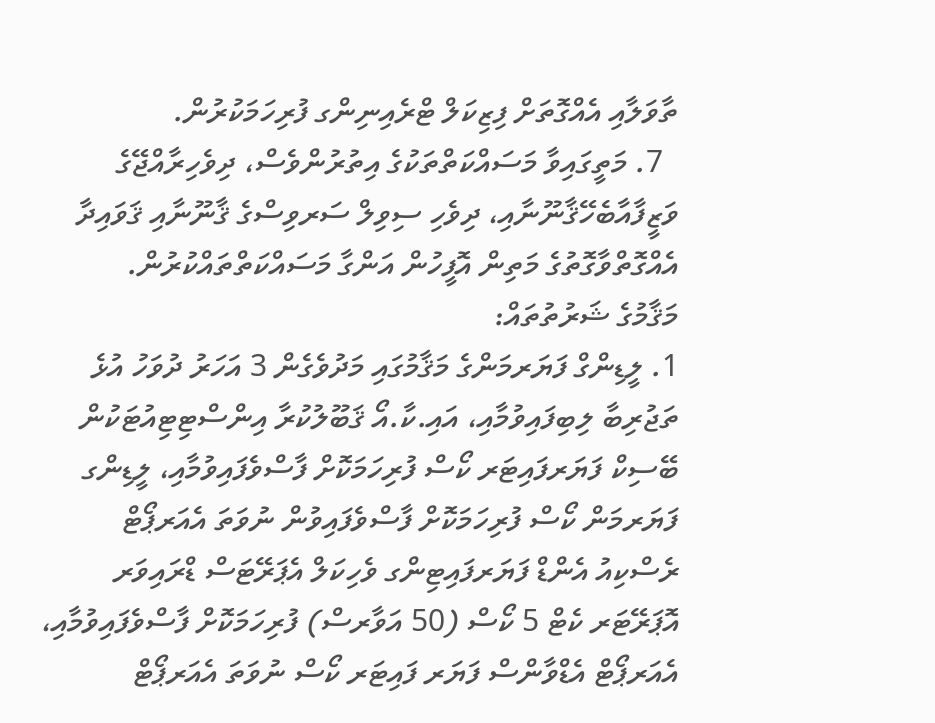ތާވަލާއި އެއްގޮތަށް ފިޒިކަލް ޓްރެއިނިންގ ފުރިހަމަކުރުން.
  7. މަތީގައިވާ މަސައްކަތްތަކުގެ އިތުރުންވެސް، ދިވެހިރާއްޖޭގެ ވަޒީފާއާބެހޭޤާނޫނާއި، ދިވެހި ސިވިލް ސަރވިސްގެ ޤާނޫނާއި ޤަވައިދާ އެއްގޮތްވާގޮތުގެ މަތިން އޮފީހުން އަންގާ މަސައްކަތްތައްކުރުން.
މަޤާމުގެ ޝަރުތުތައް:
1. ލީޑިންގް ފަޔަރމަންގެ މަޤާމުގައި މަދުވެގެން 3 އަހަރު ދުވަހު އުޅެ ތަޖުރިބާ ލިބިފައިވުމާއި، އައި.ކާ.އޯ ޤަބޫލުކުރާ އިންސްޓިޓިއުޓަކުން ބޭސިކް ފަޔަރފައިޓަރ ކޯސް ފުރިހަމަކޮށް ފާސްވެފައިވުމާއި، ލީޑިންގ ފަޔަރމަން ކޯސް ފުރިހަމަކޮށް ފާސްވެފައިވުން ނުވަތަ އެއަރޕޯޓް ރެސްކިއު އެންޑް ފަޔަރފައިޓިންގ ވެހިކަލް އެޕަރޭޓަސް ޑްރައިވަރ އޮޕަރޭޓަރ ކެޓް 5 ކޯސް (50 އަވާރސް) ފުރިހަމަކޮށް ފާސްވެފައިވުމާއި، އެއަރޕޯޓް އެޑްވާންސް ފަޔަރ ފައިޓަރ ކޯސް ނުވަތަ އެއަރޕޯޓް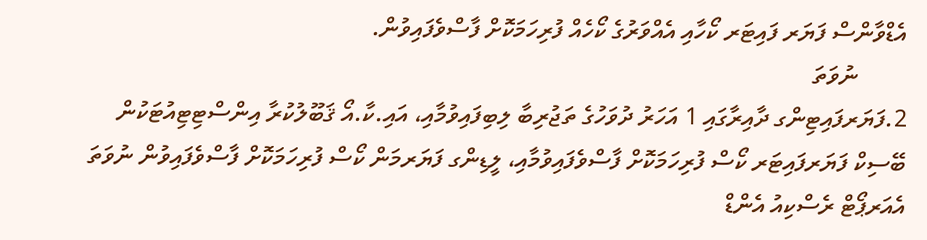އެޑްވާންސް ފަޔަރ ފައިޓަރ ކޯހާއި އެއްވަރުގެ ކޯހެއް ފުރިހަމަކޮށް ފާސްވެފައިވުން.
        ނުވަތަ
2.ފަޔަރފައިޓިންގ ދާއިރާގައި 1 އަހަރު ދުވަހުގެ ތަޖުރިބާ ލިބިފައިވުމާއި، އައި.ކާ.އޯ ޤަބޫލުކުރާ އިންސްޓިޓިއުޓަކުން ބޭސިކް ފަޔަރފައިޓަރ ކޯސް ފުރިހަމަކޮށް ފާސްވެފައިވުމާއި، ލީޑިންގ ފަޔަރމަން ކޯސް ފުރިހަމަކޮށް ފާސްވެފައިވުން ނުވަތަ އެއަރޕޯޓް ރެސްކިއު އެންޑް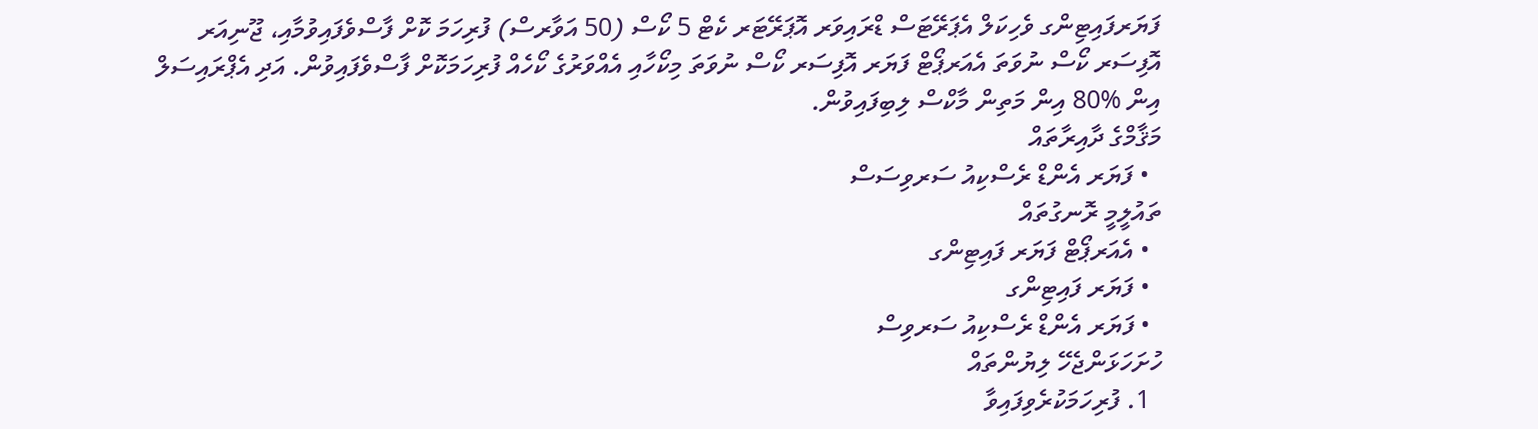ފަޔަރފައިޓިންގ ވެހިކަލް އެޕަރޭޓަސް ޑްރައިވަރ އޮޕަރޭޓަރ ކެޓް 5 ކޯސް (50 އަވާރސް) ފުރިހަމަ ކޮށް ފާސްވެފައިވުމާއި، ޖޫނިއަރ އޮފިސަރ ކޯސް ނުވަތަ އެއަރޕޯޓް ފަޔަރ އޮފިސަރ ކޯސް ނުވަތަ މިކޯހާއި އެއްވަރުގެ ކޯހެއް ފުރިހަމަކޮށް ފާސްވެފައިވުން. އަދި އެޕްރައިސަލް އިން %80 އިން މަތިން މާކްސް ލިބިފައިވުން.
މަޤާމްގެ ދާއިރާތައް
  • ފަޔަރ އެންޑް ރެސްކިއު ސަރވިސަސް
ތައުލީމީ ރޮނގުތައް
  • އެއަރޕޯޓް ފަޔަރ ފައިޓިންގ
  • ފަޔަރ ފައިޓިންގ
  • ފަޔަރ އެންޑް ރެސްކިއު ސަރވިސް
ހުށަހަޅަންޖެހޭ ލިޔުންތައް
  1. ފުރިހަމަކުރެވިފައިވާ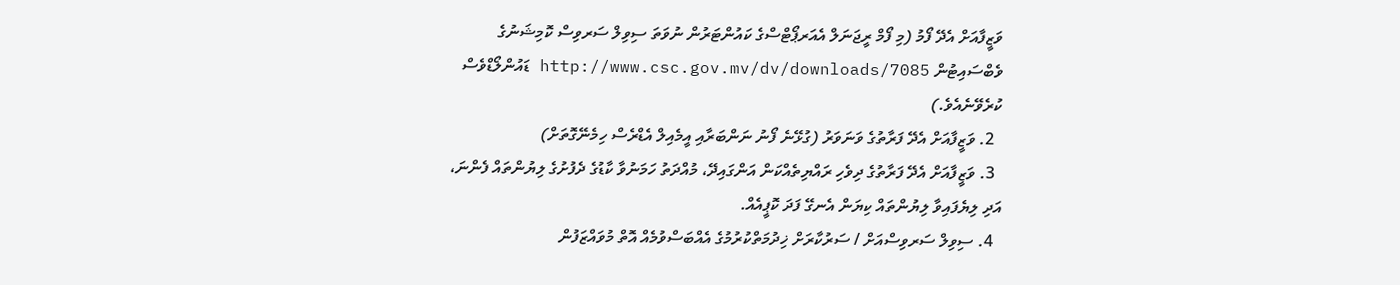ވަޒީފާއަށް އެދޭ ފޯމު (މި ފޯމް ރީޖަނަލް އެއަރޕޯޓްސްގެ ކައުންޓަރުން ނުވަތަ ސިވިލް ސަރވިސް ކޮމިޝަނުގެ ވެބްސައިޓުން http://www.csc.gov.mv/dv/downloads/7085 ޑައުންލޯޑްވެސް ކުރެވޭނެއެވެ.)
  2. ވަޒީފާއަށް އެދޭ ފަރާތުގެ ވަނަވަރު (ގުޅޭނެ ފޯނު ނަންބަރާއި އީމެއިލް އެޑްރެސް ހިމެނޭގޮތަށް)
  3. ވަޒީފާއަށް އެދޭ ފަރާތުގެ ދިވެހި ރައްޔިތެއްކަން އަންގައިދޭ، މުއްދަތު ހަމަނުވާ ކާޑުގެ ދެފުށުގެ ލިޔުންތައް ފެންނަ، އަދި ލިޔެފައިވާ ލިޔުންތައް ކިޔަން އެނގޭ ފަދަ ކޮޕީއެއް.
  4. ސިވިލް ސަރވިސްއަށް / ސަރުކާރަށް ޚިދުމަތްކުރުމުގެ އެއްބަސްވުމެއް އޮތް މުވައްޒަފުން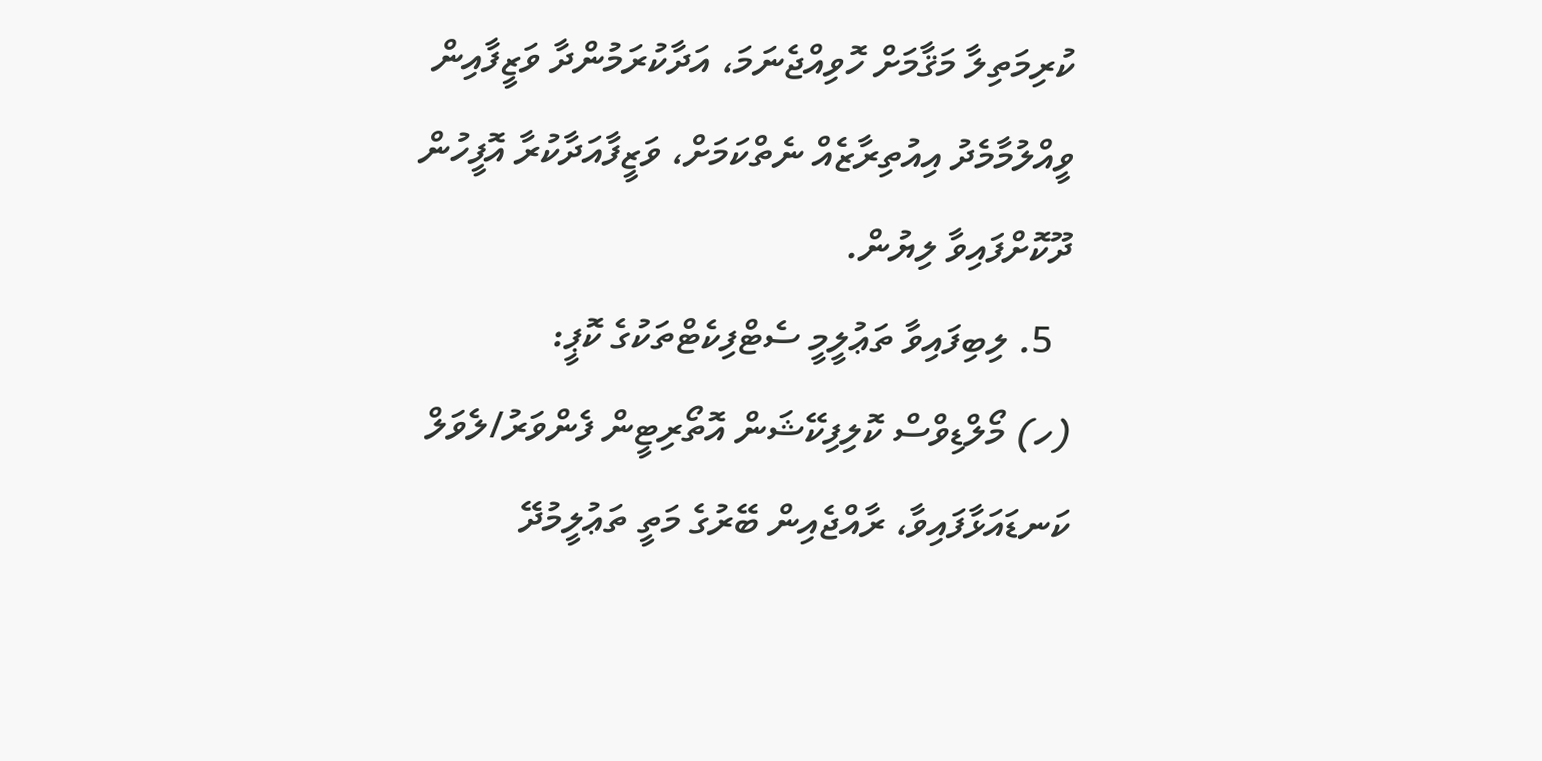ކުރިމަތިލާ މަޤާމަށް ހޮވިއްޖެނަމަ، އަދާކުރަމުންދާ ވަޒީފާއިން ވީއްލުމާމެދު އިއުތިރާޒެއް ނެތްކަމަށް، ވަޒީފާއަދާކުރާ އޮފީހުން ދޫކޮށްފައިވާ ލިޔުން.
  5. ލިބިފައިވާ ތަޢުލީމީ ސެޓްފިކެޓްތަކުގެ ކޮޕީ:
(ހ) މޯލްޑިވްސް ކޮލިފިކޭޝަން އޮތޯރިޓީން ފެންވަރު/ލެވަލް ކަނޑައަޅާފައިވާ، ރާއްޖެއިން ބޭރުގެ މަތީ ތަޢުލީމުދޭ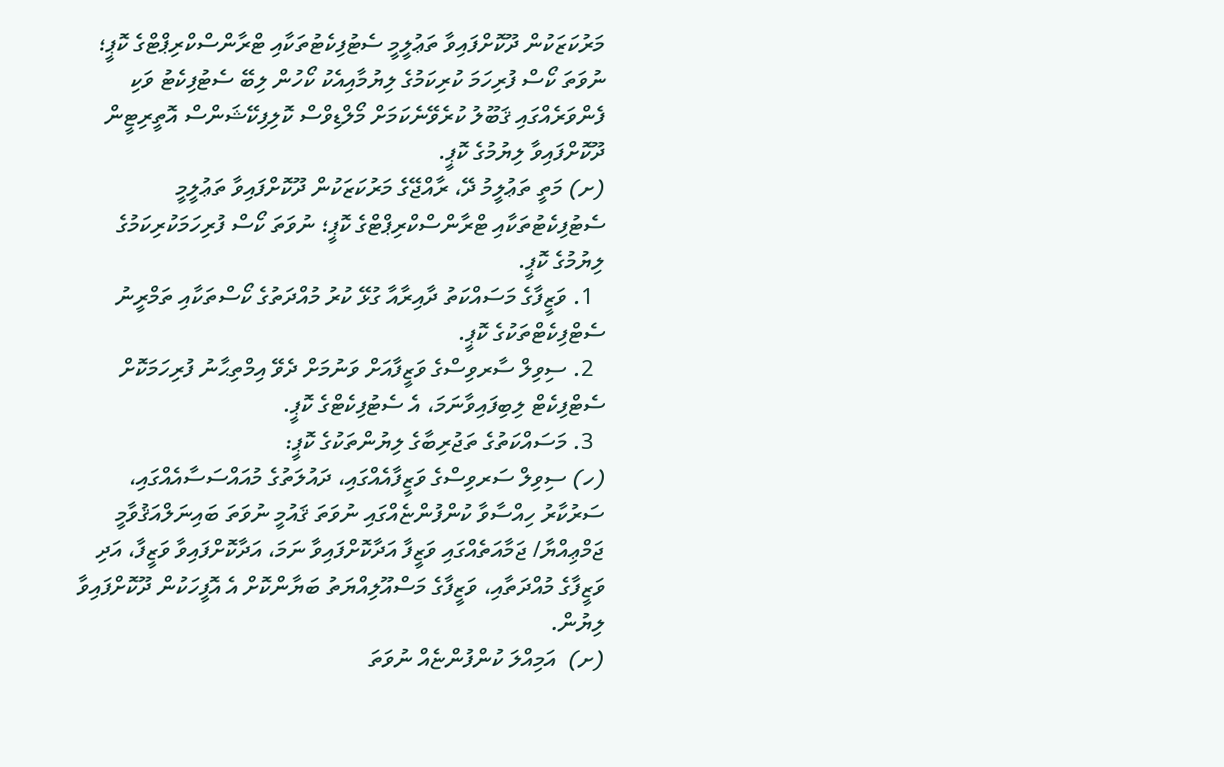މަރުކަޒަކުން ދޫކޮށްފައިވާ ތަޢުލީމީ ސެޓުފިކެޓުތަކާއި ޓްރާންސްކްރިޕްޓްގެ ކޮޕީ؛ ނުވަތަ ކޯސް ފުރިހަމަ ކުރިކަމުގެ ލިޔުމާއިއެކު ކޯހުން ލިބޭ ސެޓުފިކެޓު ވަކި ފެންވަރެއްގައި ޤަބޫލު ކުރެވޭނެކަމަށް މޯލްޑިވްސް ކޮލިފިކޭޝަންސް އޮތީރިޓީން ދޫކޮށްފައިވާ ލިޔުމުގެ ކޮޕީ.
(ށ) މަތީ ތަޢުލީމު ދޭ، ރާއްޖޭގެ މަރުކަޒަކުން ދޫކޮށްފައިވާ ތަޢުލީމީ ސެޓުފިކެޓުތަކާއި ޓްރާންސްކްރިޕްޓްގެ ކޮޕީ؛ ނުވަތަ ކޯސް ފުރިހަމަކުރިކަމުގެ ލިޔުމުގެ ކޮޕީ.
  1. ވަޒީފާގެ މަސައްކަތު ދާއިރާއާ ގުޅޭ ކުރު މުއްދަތުގެ ކޯސްތަކާއި ތަމްރީނު ސެޓްފިކެޓްތަކުގެ ކޮޕީ.
  2. ސިވިލް ސާރވިސްގެ ވަޒީފާއަށް ވަނުމަށް ދެވޭ އިމްތިޙާނު ފުރިހަމަކޮށް ސެޓްފިކެޓް ލިބިފައިވާނަމަ، އެ ސެޓުފިކެޓްގެ ކޮޕީ.
  3. މަސައްކަތުގެ ތަޖުރިބާގެ ލިޔުންތަކުގެ ކޮޕީ:
(ހ) ސިވިލް ސަރވިސްގެ ވަޒީފާއެއްގައި، ދައުލަތުގެ މުއައްސަސާއެއްގައި، ސަރުކާރު ހިއްސާވާ ކުންފުންޏެއްގައި ނުވަތަ ޤައުމީ ނުވަތަ ބައިނަލްއަޤުވާމީ ޖަމްޢިއްޔާ/ ޖަމާއަތެއްގައި ވަޒީފާ އަދާކޮށްފައިވާ ނަމަ، އަދާކޮށްފައިވާ ވަޒީފާ، އަދި ވަޒީފާގެ މުއްދަތާއި، ވަޒީފާގެ މަސްއޫލިއްޔަތު ބަޔާންކޮށް އެ އޮފީހަކުން ދޫކޮށްފައިވާ ލިޔުން.
(ށ)  އަމިއްލަ ކުންފުންޏެއް ނުވަތަ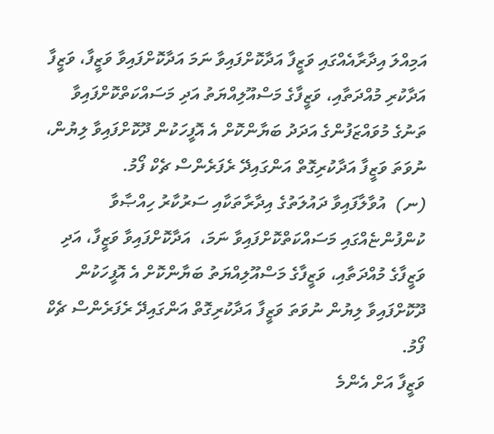އަމިއްލަ އިދާރާއެއްގައި ވަޒީފާ އަދާކޮށްފައިވާ ނަމަ އަދާކޮށްފައިވާ ވަޒީފާ، ވަޒީފާ އަދާކުރި މުއްދަތާއި، ވަޒީފާގެ މަސްއޫލިއްޔަތު އަދި މަސައްކަތްކޮށްފައިވާ ތަނުގެ މުވައްޒަފުންގެ އަދަދު ބަޔާންކޮށް އެ އޮފީހަކުން ދޫކޮށްފައިވާ ލިޔުން، ނުވަތަ ވަޒީފާ އަދާކުރިގޮތް އަންގައިދޭ ރެފަރެންސް ޗެކް ފޯމު.
(ނ)  އުވާލާފައިވާ ދައުލަތުގެ އިދާރާތަކާއި ސަރުކާރު ހިއްޞާވާ ކުންފުންޏެއްގައި މަސައްކަތްކޮށްފައިވާ ނަމަ،  އަދާކޮށްފައިވާ ވަޒީފާ، އަދި ވަޒީފާގެ މުއްދަތާއި، ވަޒީފާގެ މަސްއޫލިއްޔަތު ބަޔާންކޮށް އެ އޮފީހަކުން ދޫކޮށްފައިވާ ލިޔުން ނުވަތަ ވަޒީފާ އަދާކުރިގޮތް އަންގައިދޭ ރެފަރެންސް ޗެކް ފޯމު.
ވަޒީފާ އަށް އެންމެ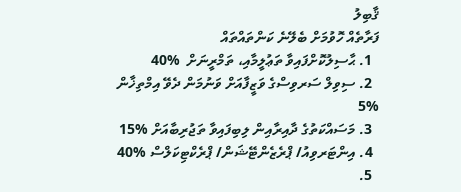ޤާބިލު
ފަރާތެއް ހޮވުމަށް ބެލޭނެ ކަންތައްތައް
  1. ޙާސިލުކޮށްފައިވާ ތަޢުލީމާއި، ތަމްރީނަށް  %40
  2. ސިވިލް ސަރވިސްގެ ވަޒީފާއަށް ވަނުމަން ދެވޭ އިމްތިޚާން %5
  3. މަސައްކަތުގެ ދާއިރާއިން ލިބިފައިވާ ތަޖުރިބާއަށް %15
  4. އިންޓަރވިއު/ ޕްރެޒެންޓޭޝަން/ ޕްރެކްޓިކަލްސް %40
  5.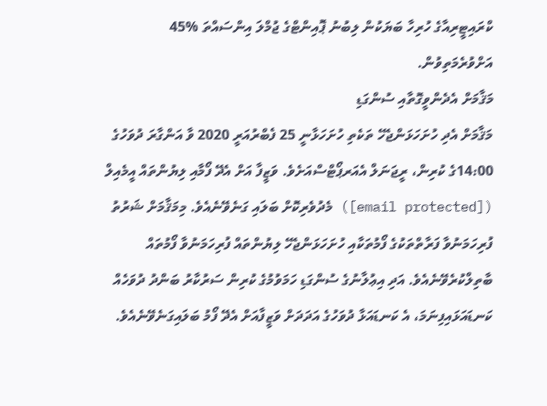ކްރައިޓީރިއާގެ ހުރިހާ ބަޔަކުން ލިބުނު ޕޮއިންޓްގެ ޖުމްލަ އިންސައްތަ %45 އަށްވުރެމަތިވުން.
މަޤާމަށް އެދެންވީގޮތާއި ސުންގަޑި
މަޤާމަށް އެދި ހުށަހަޅަންޖެހޭ ތަކެތި ހުށަހަޅާނީ 25 ފެބްރުއަރީ 2020 ވާ އަންގާރަ ދުވަހުގެ  14:00ގެ ކުރިން، ރީޖަނަލް އެއަރޕޯޓްސްއަށެވެ. ވަޒީފާ އަށް އެދޭ ފޯމާއި ލިޔުންތައް އީމެއިލް     ([email protected]) މެދުވެރިކޮށް ބަލައި ގަނެވޭނެއެވެ. މިމަޤާމަށް ޝަރުތު ފުރިހަމަނުވާ ފަރާތްތަކުގެ ފޯމުތަކާއި ހުށަހަޅަންޖެހޭ ލިޔުންތައް ފުރިހަމަނުވާ ފޯމުތައް ބާތިލްކުރެވޭނެއެވެ. އަދި އިޢުލާނުގެ ސުންގަޑި ހަމަވުމުގެ ކުރިން ސަރުކާރު ބަންދު ދުވަހެއް ކަނޑައަޅައިފިނަމަ، އެ ކަނޑައަޅާ ދުވަހުގެ އަދަދަށް ވަޒީފާއަށް އެދޭ ފޯމު ބަލައިގަނެވޭނެއެވެ.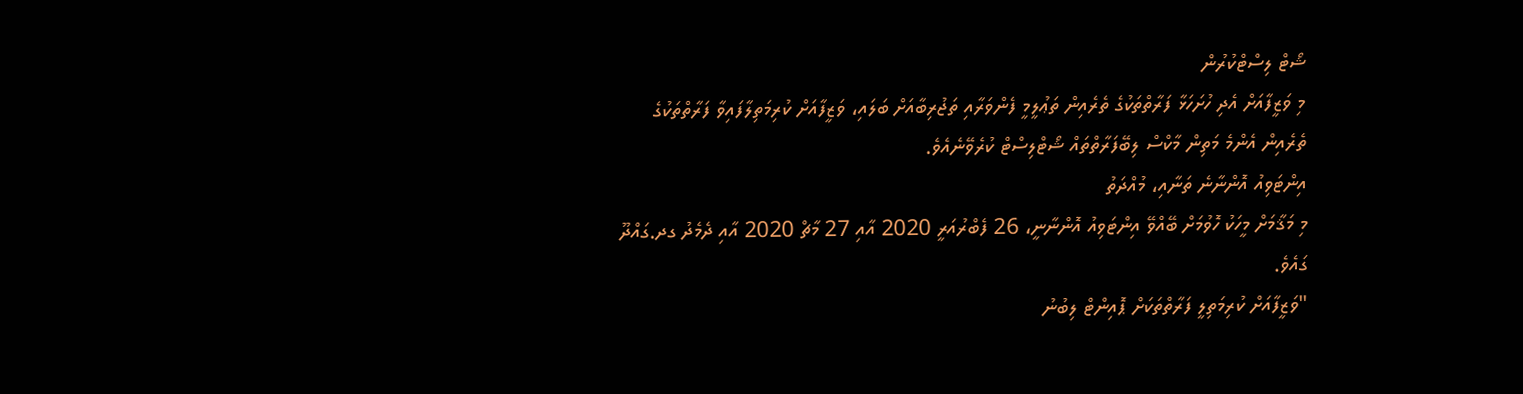ޝޯޓް ލިސްޓްކުރުން
މި ވަޒީފާއަށް އެދި ހުށަހަޅާ ފަރާތްތަކުގެ ތެރެއިން ތަޢުލީމީ ފެންވަރާއި ތަޖުރިބާއަށް ބަލައި، ވަޒީފާއަށް ކުރިމަތިލާފައިވާ ފަރާތްތަކުގެ ތެރެއިން އެންމެ މަތިން މާކްސް ލިބޭފަރާތްތައް ޝޯޓްލިސްޓް ކުރެވޭނެއެވެ.
އިންޓަވިއު އޮންނާނެ ތަނާއި، މުއްދަތު
މި މަޤާމަށް މީހަކު ހޮވުމަށް ބޭއްވޭ އިންޓަވިއު އޮންނާނީ، 26 ފެބްރުއަރީ 2020 އާއި 27 މާޗް 2020 އާއި ދެމެދު ގދ.ގައްދޫ ގައެވެ.
"ވަޒީފާއަށް ކުރިމަތިލީ ފަރާތްތަކަށް ޕޮއިންޓް ލިބުނު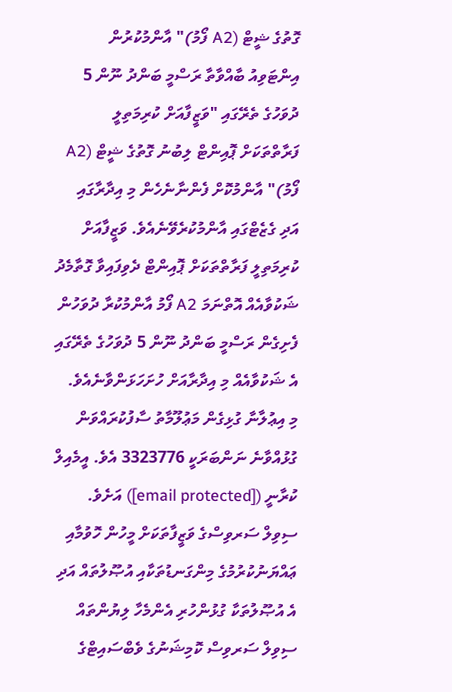ގޮތުގެ ޝީޓް (A2 ފޯމު)" އާންމުކުރުން
އިންޓަވިއު ބާއްވާތާ ރަސްމީ ބަންދު ނޫން 5 ދުވަހުގެ ތެރޭގައި "ވަޒީފާއަށް ކުރިމަތިލީ ފަރާތްތަކަށް ޕޮއިންޓް ލިބުނު ގޮތުގެ ޝީޓް (A2 ފޯމު)" އާންމުކޮށް ފެންނާނެހެން މި އިދާރާގައި އަދި ގެޒެޓްގައި އާންމުކުރެވޭނެއެވެ. ވަޒީފާއަށް ކުރިމަތިލީ ފަރާތްތަކަށް ޕޮއިންޓް ދެވިފައިވާ ގޮތާމެދު ޝަކުވާއެއް އޮތްނަމަ A2 ފޯމު އާންމުކުރާ ދުވަހުން ފެށިގެން ރަސްމީ ބަންދު ނޫން 5 ދުވަހުގެ ތެރޭގައި އެ ޝަކުވާއެއް މި އިދާރާއަށް ހުށަހަޅަންވާނެއެވެ.
މި އިޢުލާނާ ގުޅިގެން މަޢުލޫމާތު ސާފުކުރައްވަން ގުޅުއްވާނެ ނަންބަރަކީ 3323776 އެވެ. އީމެއިލް ކުރާނީ ([email protected]) އަށެވެ.
ސިވިލް ސަރވިސްގެ ވަޒީފާތަކަށް މީހުން ހޮވުމާއި ޢައްޔަނުކުރުމުގެ މިންގަނޑުތަކާއި އުޞޫލުތައް އަދި އެ އުޞޫލުތަކާ ގުޅުންހުރި އެންމެހާ ލިޔުންތައް ސިވިލް ސަރވިސް ކޮމިޝަނުގެ ވެބްސައިޓްގެ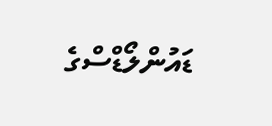ޑައުންލޯޑްސްގެ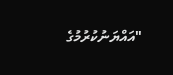"އައްޔަނުކުރުމުގެ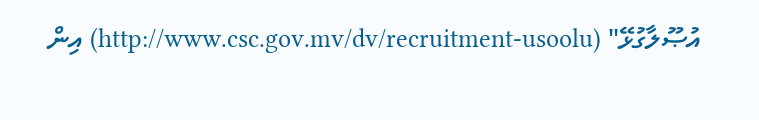އުޞޫލާގުޅޭ" (http://www.csc.gov.mv/dv/recruitment-usoolu) އިން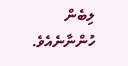ލިބެން ހުންނާނެއެވެ.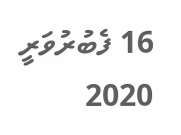16 ފެބުރުވަރީ 2020